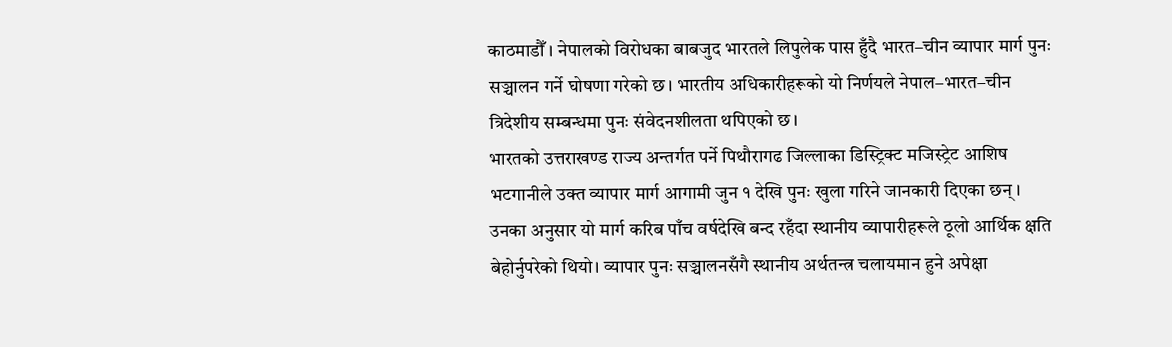काठमाडौँ । नेपालको विरोधका बाबजुद भारतले लिपुलेक पास हुँदै भारत–चीन व्यापार मार्ग पुनः सञ्चालन गर्ने घोषणा गरेको छ। भारतीय अधिकारीहरूको यो निर्णयले नेपाल–भारत–चीन त्रिदेशीय सम्बन्धमा पुनः संवेदनशीलता थपिएको छ।
भारतको उत्तराखण्ड राज्य अन्तर्गत पर्ने पिथौरागढ जिल्लाका डिस्ट्रिक्ट मजिस्ट्रेट आशिष भटगानीले उक्त व्यापार मार्ग आगामी जुन १ देखि पुनः खुला गरिने जानकारी दिएका छन्। उनका अनुसार यो मार्ग करिब पाँच वर्षदेखि बन्द रहँदा स्थानीय व्यापारीहरूले ठूलो आर्थिक क्षति बेहोर्नुपरेको थियो। व्यापार पुनः सञ्चालनसँगै स्थानीय अर्थतन्त्र चलायमान हुने अपेक्षा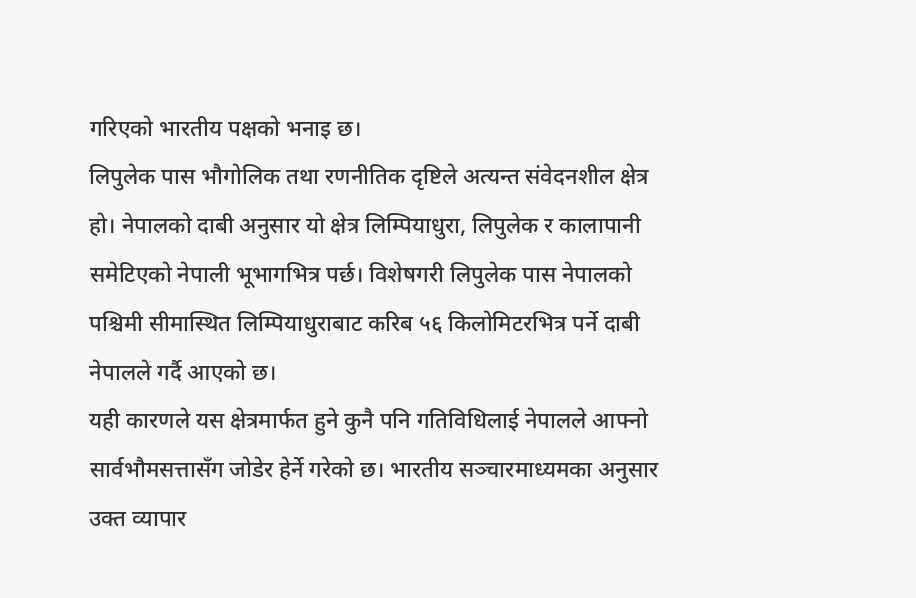गरिएको भारतीय पक्षको भनाइ छ।
लिपुलेक पास भौगोलिक तथा रणनीतिक दृष्टिले अत्यन्त संवेदनशील क्षेत्र हो। नेपालको दाबी अनुसार यो क्षेत्र लिम्पियाधुरा, लिपुलेक र कालापानी समेटिएको नेपाली भूभागभित्र पर्छ। विशेषगरी लिपुलेक पास नेपालको पश्चिमी सीमास्थित लिम्पियाधुराबाट करिब ५६ किलोमिटरभित्र पर्ने दाबी नेपालले गर्दै आएको छ।
यही कारणले यस क्षेत्रमार्फत हुने कुनै पनि गतिविधिलाई नेपालले आफ्नो सार्वभौमसत्तासँग जोडेर हेर्ने गरेको छ। भारतीय सञ्चारमाध्यमका अनुसार उक्त व्यापार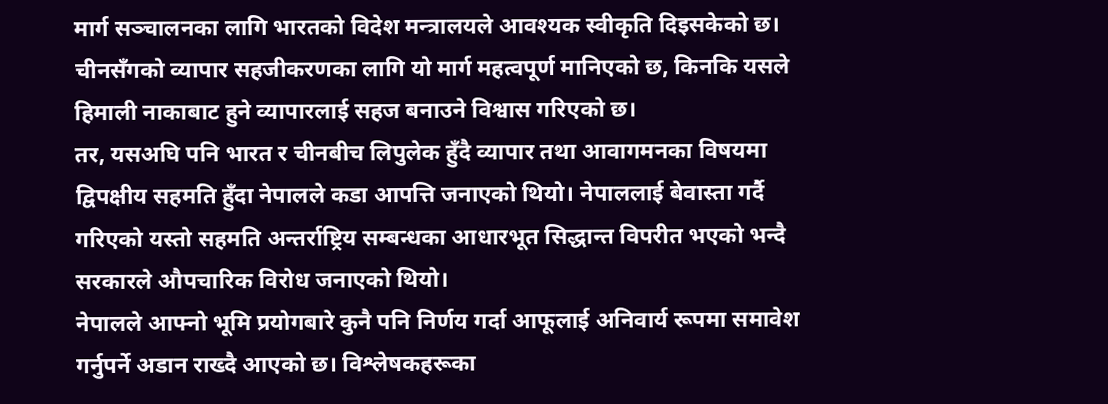मार्ग सञ्चालनका लागि भारतको विदेश मन्त्रालयले आवश्यक स्वीकृति दिइसकेको छ। चीनसँगको व्यापार सहजीकरणका लागि यो मार्ग महत्वपूर्ण मानिएको छ, किनकि यसले हिमाली नाकाबाट हुने व्यापारलाई सहज बनाउने विश्वास गरिएको छ।
तर, यसअघि पनि भारत र चीनबीच लिपुलेक हुँदै व्यापार तथा आवागमनका विषयमा द्विपक्षीय सहमति हुँदा नेपालले कडा आपत्ति जनाएको थियो। नेपाललाई बेवास्ता गर्दै गरिएको यस्तो सहमति अन्तर्राष्ट्रिय सम्बन्धका आधारभूत सिद्धान्त विपरीत भएको भन्दै सरकारले औपचारिक विरोध जनाएको थियो।
नेपालले आफ्नो भूमि प्रयोगबारे कुनै पनि निर्णय गर्दा आफूलाई अनिवार्य रूपमा समावेश गर्नुपर्ने अडान राख्दै आएको छ। विश्लेषकहरूका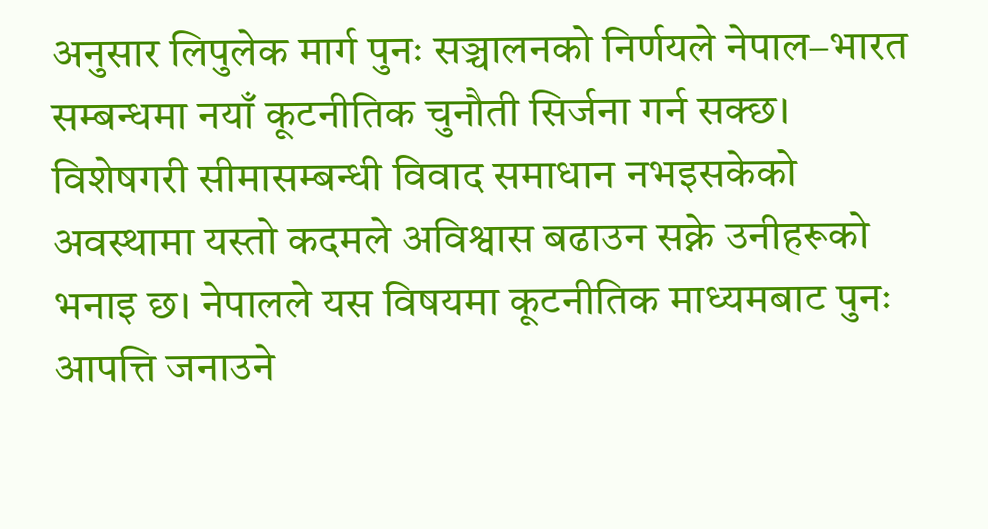अनुसार लिपुलेक मार्ग पुनः सञ्चालनको निर्णयले नेपाल–भारत सम्बन्धमा नयाँ कूटनीतिक चुनौती सिर्जना गर्न सक्छ। विशेषगरी सीमासम्बन्धी विवाद समाधान नभइसकेको अवस्थामा यस्तो कदमले अविश्वास बढाउन सक्ने उनीहरूको भनाइ छ। नेपालले यस विषयमा कूटनीतिक माध्यमबाट पुनः आपत्ति जनाउने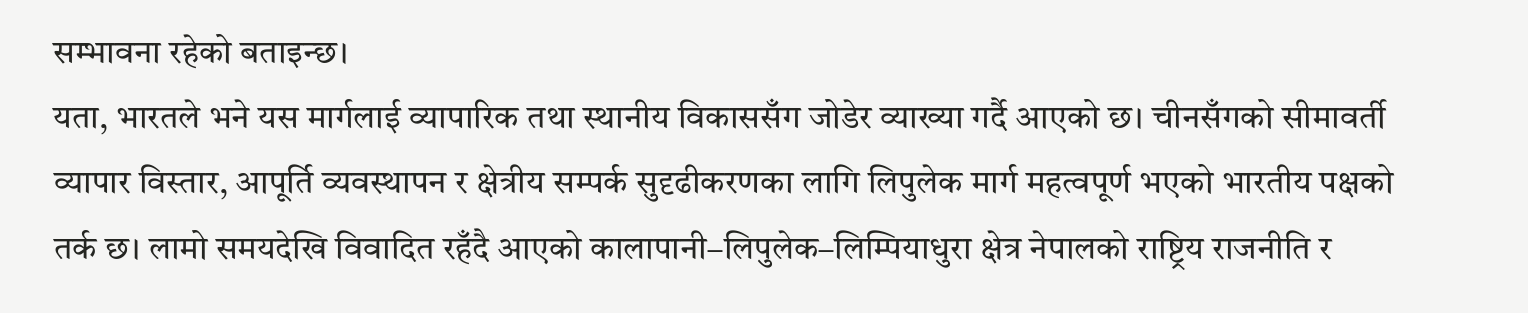सम्भावना रहेको बताइन्छ।
यता, भारतले भने यस मार्गलाई व्यापारिक तथा स्थानीय विकाससँग जोडेर व्याख्या गर्दै आएको छ। चीनसँगको सीमावर्ती व्यापार विस्तार, आपूर्ति व्यवस्थापन र क्षेत्रीय सम्पर्क सुदृढीकरणका लागि लिपुलेक मार्ग महत्वपूर्ण भएको भारतीय पक्षको तर्क छ। लामो समयदेखि विवादित रहँदै आएको कालापानी–लिपुलेक–लिम्पियाधुरा क्षेत्र नेपालको राष्ट्रिय राजनीति र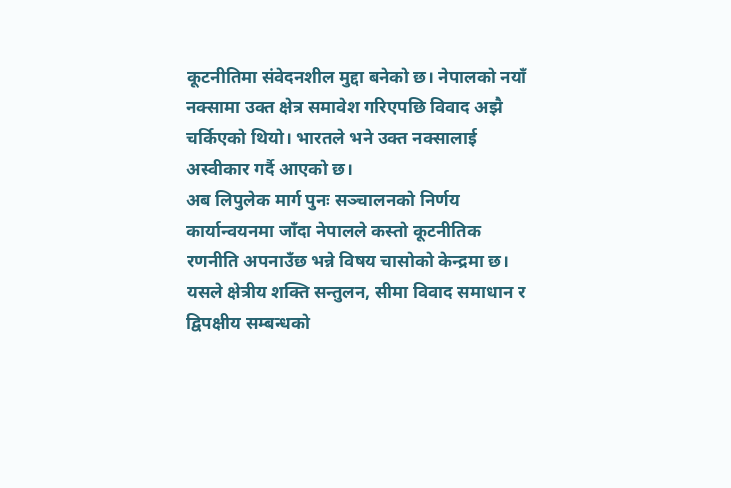कूटनीतिमा संवेदनशील मुद्दा बनेको छ। नेपालको नयाँ नक्सामा उक्त क्षेत्र समावेश गरिएपछि विवाद अझै चर्किएको थियो। भारतले भने उक्त नक्सालाई अस्वीकार गर्दै आएको छ।
अब लिपुलेक मार्ग पुनः सञ्चालनको निर्णय कार्यान्वयनमा जाँदा नेपालले कस्तो कूटनीतिक रणनीति अपनाउँछ भन्ने विषय चासोको केन्द्रमा छ। यसले क्षेत्रीय शक्ति सन्तुलन, सीमा विवाद समाधान र द्विपक्षीय सम्बन्धको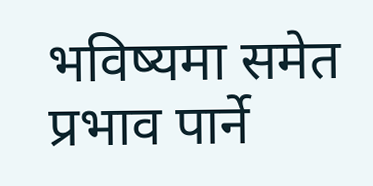भविष्यमा समेत प्रभाव पार्ने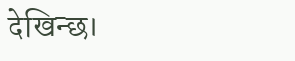देखिन्छ।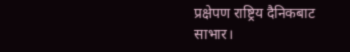प्रक्षेपण राष्ट्रिय दैनिकबाट साभार।